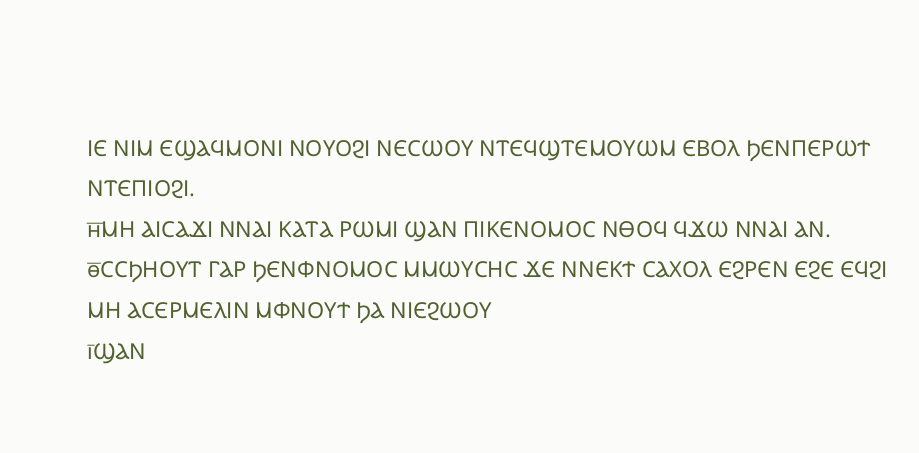ⲒⲈ ⲚⲒⲘ ⲈϢⲀϤⲘⲞⲚⲒ ⲚⲞⲨⲞϨⲒ ⲚⲈⲤⲰⲞⲨ ⲚⲦⲈϤϢⲦⲈⲘⲞⲨⲰⲘ ⲈⲂⲞⲖ ϦⲈⲚⲠⲈⲢⲰϮ ⲚⲦⲈⲠⲒⲞϨⲒ.
ⲏ̅ⲘⲎ ⲀⲒⲤⲀϪⲒ ⲚⲚⲀⲒ ⲔⲀⲦⲀ ⲢⲰⲘⲒ ϢⲀⲚ ⲠⲒⲔⲈⲚⲞⲘⲞⲤ ⲚⲐⲞϤ ϤϪⲰ ⲚⲚⲀⲒ ⲀⲚ.
ⲑ̅ⲤⲤϦⲎⲞⲨⲦ ⲄⲀⲢ ϦⲈⲚⲪⲚⲞⲘⲞⲤ ⲘⲘⲰⲨⲤⲎⲤ ϪⲈ ⲚⲚⲈⲔϮ ⲤⲀⲬⲞⲖ ⲈϨⲢⲈⲚ ⲈϨⲈ ⲈϤϨⲒ ⲘⲎ ⲀⲤⲈⲢⲘⲈⲖⲒⲚ ⲘⲪⲚⲞⲨϮ ϦⲀ ⲚⲒⲈϨⲰⲞⲨ
ⲓ̅ϢⲀⲚ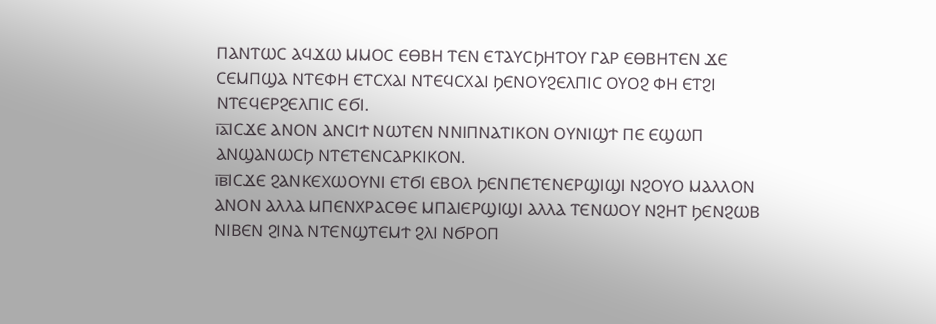ⲠⲀⲚⲦⲰⲤ ⲀϤϪⲰ ⲘⲘⲞⲤ ⲈⲐⲂⲎ ⲦⲈⲚ ⲈⲦⲀⲨⲤϦⲎⲦⲞⲨ ⲄⲀⲢ ⲈⲐⲂⲎⲦⲈⲚ ϪⲈ ⲤⲈⲘⲠϢⲀ ⲚⲦⲈⲪⲎ ⲈⲦⲤⲬⲀⲒ ⲚⲦⲈϤⲤⲬⲀⲒ ϦⲈⲚⲞⲨϨⲈⲖⲠⲒⲤ ⲞⲨⲞϨ ⲪⲎ ⲈⲦϨⲒ ⲚⲦⲈϤⲈⲢϨⲈⲖⲠⲒⲤ ⲈϬⲒ.
ⲓ̅ⲁ̅ⲒⲤϪⲈ ⲀⲚⲞⲚ ⲀⲚⲤⲒϮ ⲚⲰⲦⲈⲚ ⲚⲚⲒⲠⲚⲀⲦⲒⲔⲞⲚ ⲞⲨⲚⲒϢϮ ⲠⲈ ⲈϢⲰⲠ ⲀⲚϢⲀⲚⲰⲤϦ ⲚⲦⲈⲦⲈⲚⲤⲀⲢⲔⲒⲔⲞⲚ.
ⲓ̅ⲃ̅ⲒⲤϪⲈ ϨⲀⲚⲔⲈⲬⲰⲞⲨⲚⲒ ⲈⲦϬⲒ ⲈⲂⲞⲖ ϦⲈⲚⲠⲈⲦⲈⲚⲈⲢϢⲒϢⲒ ⲚϨⲞⲨⲞ ⲘⲀⲖⲖⲞⲚ ⲀⲚⲞⲚ ⲀⲖⲖⲀ ⲘⲠⲈⲚⲬⲢⲀⲤⲐⲈ ⲘⲠⲀⲒⲈⲢϢⲒϢⲒ ⲀⲖⲖⲀ ⲦⲈⲚⲰⲞⲨ ⲚϨⲎⲦ ϦⲈⲚϨⲰⲂ ⲚⲒⲂⲈⲚ ϨⲒⲚⲀ ⲚⲦⲈⲚϢⲦⲈⲘϮ ϨⲖⲒ ⲚϬⲢⲞⲠ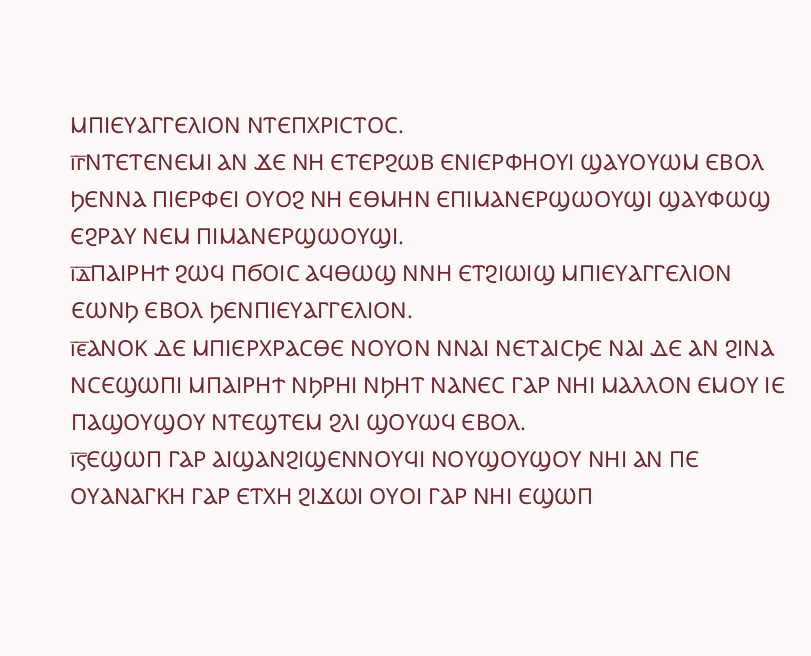ⲘⲠⲒⲈⲨⲀⲄⲄⲈⲖⲒⲞⲚ ⲚⲦⲈⲠⲬⲢⲒⲤⲦⲞⲤ.
ⲓ̅ⲅ̅ⲚⲦⲈⲦⲈⲚⲈⲘⲒ ⲀⲚ ϪⲈ ⲚⲎ ⲈⲦⲈⲢϨⲰⲂ ⲈⲚⲒⲈⲢⲪⲎⲞⲨⲒ ϢⲀⲨⲞⲨⲰⲘ ⲈⲂⲞⲖ ϦⲈⲚⲚⲀ ⲠⲒⲈⲢⲪⲈⲒ ⲞⲨⲞϨ ⲚⲎ ⲈⲐⲘⲎⲚ ⲈⲠⲒⲘⲀⲚⲈⲢϢⲰⲞⲨϢⲒ ϢⲀⲨⲪⲰϢ ⲈϨⲢⲀⲨ ⲚⲈⲘ ⲠⲒⲘⲀⲚⲈⲢϢⲰⲞⲨϢⲒ.
ⲓ̅ⲇ̅ⲠⲀⲒⲢⲎϮ ϨⲰϤ ⲠϬⲞⲒⲤ ⲀϤⲐⲰϢ ⲚⲚⲎ ⲈⲦϨⲒⲰⲒϢ ⲘⲠⲒⲈⲨⲀⲄⲄⲈⲖⲒⲞⲚ ⲈⲰⲚϦ ⲈⲂⲞⲖ ϦⲈⲚⲠⲒⲈⲨⲀⲄⲄⲈⲖⲒⲞⲚ.
ⲓ̅ⲉ̅ⲀⲚⲞⲔ ⲆⲈ ⲘⲠⲒⲈⲢⲬⲢⲀⲤⲐⲈ ⲚⲞⲨⲞⲚ ⲚⲚⲀⲒ ⲚⲈⲦⲀⲒⲤϦⲈ ⲚⲀⲒ ⲆⲈ ⲀⲚ ϨⲒⲚⲀ ⲚⲤⲈϢⲰⲠⲒ ⲘⲠⲀⲒⲢⲎϮ ⲚϦⲢⲎⲒ ⲚϦⲎⲦ ⲚⲀⲚⲈⲤ ⲄⲀⲢ ⲚⲎⲒ ⲘⲀⲖⲖⲞⲚ ⲈⲘⲞⲨ ⲒⲈ ⲠⲀϢⲞⲨϢⲞⲨ ⲚⲦⲈϢⲦⲈⲘ ϨⲖⲒ ϢⲞⲨⲰϤ ⲈⲂⲞⲖ.
ⲓ̅ⲋ̅ⲈϢⲰⲠ ⲄⲀⲢ ⲀⲒϢⲀⲚϨⲒϢⲈⲚⲚⲞⲨϤⲒ ⲚⲞⲨϢⲞⲨϢⲞⲨ ⲚⲎⲒ ⲀⲚ ⲠⲈ ⲞⲨⲀⲚⲀⲄⲔⲎ ⲄⲀⲢ ⲈⲦⲬⲎ ϨⲒϪⲰⲒ ⲞⲨⲞⲒ ⲄⲀⲢ ⲚⲎⲒ ⲈϢⲰⲠ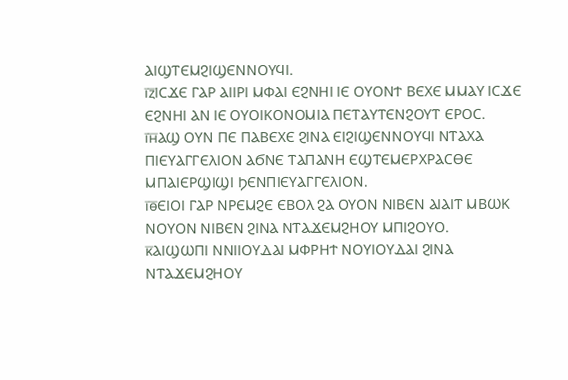ⲀⲒϢⲦⲈⲘϨⲒϢⲈⲚⲚⲞⲨϤⲒ.
ⲓ̅ⲍ̅ⲒⲤϪⲈ ⲄⲀⲢ ⲀⲒⲒⲢⲒ ⲘⲪⲀⲒ ⲈϨⲚⲎⲒ ⲒⲈ ⲞⲨⲞⲚϮ ⲂⲈⲬⲈ ⲘⲘⲀⲨ ⲒⲤϪⲈ ⲈϨⲚⲎⲒ ⲀⲚ ⲒⲈ ⲞⲨⲞⲒⲔⲞⲚⲞⲘⲒⲀ ⲠⲈⲦⲀⲨⲦⲈⲚϨⲞⲨⲦ ⲈⲢⲞⲤ.
ⲓ̅ⲏ̅ⲀϢ ⲞⲨⲚ ⲠⲈ ⲠⲀⲂⲈⲬⲈ ϨⲒⲚⲀ ⲈⲒϨⲒϢⲈⲚⲚⲞⲨϤⲒ ⲚⲦⲀⲬⲀ ⲠⲒⲈⲨⲀⲄⲄⲈⲖⲒⲞⲚ ⲀϬⲚⲈ ⲦⲀⲠⲀⲚⲎ ⲈϢⲦⲈⲘⲈⲢⲬⲢⲀⲤⲐⲈ ⲘⲠⲀⲒⲈⲢϢⲒϢⲒ ϦⲈⲚⲠⲒⲈⲨⲀⲄⲄⲈⲖⲒⲞⲚ.
ⲓ̅ⲑ̅ⲈⲒⲞⲒ ⲄⲀⲢ ⲚⲢⲈⲘϨⲈ ⲈⲂⲞⲖ ϨⲀ ⲞⲨⲞⲚ ⲚⲒⲂⲈⲚ ⲀⲒⲀⲒⲦ ⲘⲂⲰⲔ ⲚⲞⲨⲞⲚ ⲚⲒⲂⲈⲚ ϨⲒⲚⲀ ⲚⲦⲀϪⲈⲘϨⲎⲞⲨ ⲘⲠⲒϨⲞⲨⲞ.
ⲕ̅ⲀⲒϢⲰⲠⲒ ⲚⲚⲒⲒⲞⲨⲆⲀⲒ ⲘⲪⲢⲎϮ ⲚⲞⲨⲒⲞⲨⲆⲀⲒ ϨⲒⲚⲀ ⲚⲦⲀϪⲈⲘϨⲎⲞⲨ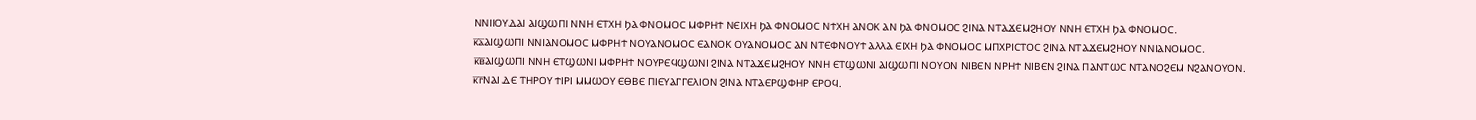ⲚⲚⲒⲒⲞⲨⲆⲀⲒ ⲀⲒϢⲰⲠⲒ ⲚⲚⲎ ⲈⲦⲬⲎ ϦⲀ ⲪⲚⲞⲘⲞⲤ ⲘⲪⲢⲎϮ ⲚⲈⲒⲬⲎ ϦⲀ ⲪⲚⲞⲘⲞⲤ ⲚϮⲬⲎ ⲀⲚⲞⲔ ⲀⲚ ϦⲀ ⲪⲚⲞⲘⲞⲤ ϨⲒⲚⲀ ⲚⲦⲀϪⲈⲘϨⲎⲞⲨ ⲚⲚⲎ ⲈⲦⲬⲎ ϦⲀ ⲪⲚⲞⲘⲞⲤ.
ⲕ̅ⲁ̅ⲀⲒϢⲰⲠⲒ ⲚⲚⲒⲀⲚⲞⲘⲞⲤ ⲘⲪⲢⲎϮ ⲚⲞⲨⲀⲚⲞⲘⲞⲤ ⲈⲀⲚⲞⲔ ⲞⲨⲀⲚⲞⲘⲞⲤ ⲀⲚ ⲚⲦⲈⲪⲚⲞⲨϮ ⲀⲖⲖⲀ ⲈⲒⲬⲎ ϦⲀ ⲪⲚⲞⲘⲞⲤ ⲘⲠⲬⲢⲒⲤⲦⲞⲤ ϨⲒⲚⲀ ⲚⲦⲀϪⲈⲘϨⲎⲞⲨ ⲚⲚⲒⲀⲚⲞⲘⲞⲤ.
ⲕ̅ⲃ̅ⲀⲒϢⲰⲠⲒ ⲚⲚⲎ ⲈⲦϢⲰⲚⲒ ⲘⲪⲢⲎϮ ⲚⲞⲨⲢⲈϤϢⲰⲚⲒ ϨⲒⲚⲀ ⲚⲦⲀϪⲈⲘϨⲎⲞⲨ ⲚⲚⲎ ⲈⲦϢⲰⲚⲒ ⲀⲒϢⲰⲠⲒ ⲚⲞⲨⲞⲚ ⲚⲒⲂⲈⲚ ⲚⲢⲎϮ ⲚⲒⲂⲈⲚ ϨⲒⲚⲀ ⲠⲀⲚⲦⲰⲤ ⲚⲦⲀⲚⲞϨⲈⲘ ⲚϨⲀⲚⲞⲨⲞⲚ.
ⲕ̅ⲅ̅ⲚⲀⲒ ⲆⲈ ⲦⲎⲢⲞⲨ ϮⲒⲢⲒ ⲘⲘⲰⲞⲨ ⲈⲐⲂⲈ ⲠⲒⲈⲨⲀⲄⲄⲈⲖⲒⲞⲚ ϨⲒⲚⲀ ⲚⲦⲀⲈⲢϢⲪⲎⲢ ⲈⲢⲞϤ.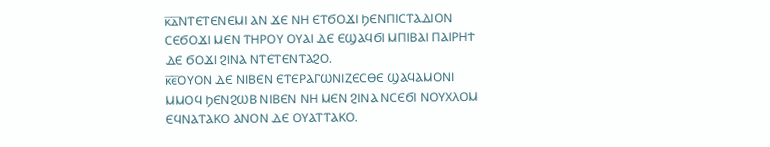ⲕ̅ⲇ̅ⲚⲦⲈⲦⲈⲚⲈⲘⲒ ⲀⲚ ϪⲈ ⲚⲎ ⲈⲦϬⲞϪⲒ ϦⲈⲚⲠⲒⲤⲦⲀⲆⲒⲞⲚ ⲤⲈϬⲞϪⲒ ⲘⲈⲚ ⲦⲎⲢⲞⲨ ⲞⲨⲀⲒ ⲆⲈ ⲈϢⲀϤϬⲒ ⲘⲠⲒⲂⲀⲒ ⲠⲀⲒⲢⲎϮ ⲆⲈ ϬⲞϪⲒ ϨⲒⲚⲀ ⲚⲦⲈⲦⲈⲚⲦⲀϨⲞ.
ⲕ̅ⲉ̅ⲞⲨⲞⲚ ⲆⲈ ⲚⲒⲂⲈⲚ ⲈⲦⲈⲢⲀⲄⲰⲚⲒⲌⲈⲤⲐⲈ ϢⲀϤⲀⲘⲞⲚⲒ ⲘⲘⲞϤ ϦⲈⲚϨⲰⲂ ⲚⲒⲂⲈⲚ ⲚⲎ ⲘⲈⲚ ϨⲒⲚⲀ ⲚⲤⲈϬⲒ ⲚⲞⲨⲬⲖⲞⲘ ⲈϤⲚⲀⲦⲀⲔⲞ ⲀⲚⲞⲚ ⲆⲈ ⲞⲨⲀⲦⲦⲀⲔⲞ.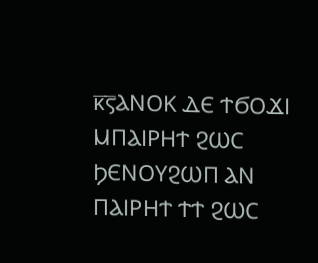ⲕ̅ⲋ̅ⲀⲚⲞⲔ ⲆⲈ ϮϬⲞϪⲒ ⲘⲠⲀⲒⲢⲎϮ ϨⲰⲤ ϦⲈⲚⲞⲨϨⲰⲠ ⲀⲚ ⲠⲀⲒⲢⲎϮ ϮϮ ϨⲰⲤ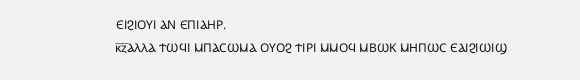ⲈⲒϨⲒⲞⲨⲒ ⲀⲚ ⲈⲠⲒⲀⲎⲢ.
ⲕ̅ⲍ̅ⲀⲖⲖⲀ ϮⲰϤⲒ ⲘⲠⲀⲤⲰⲘⲀ ⲞⲨⲞϨ ϮⲒⲢⲒ ⲘⲘⲞϤ ⲘⲂⲰⲔ ⲘⲎⲠⲰⲤ ⲈⲀⲒϨⲒⲰⲒϢ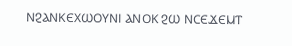ⲚϨⲀⲚⲔⲈⲬⲰⲞⲨⲚⲒ ⲀⲚⲞⲔ ϨⲰ ⲚⲤⲈϪⲈⲘⲦ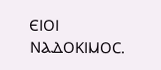ⲈⲒⲞⲒ ⲚⲀⲆⲞⲔⲒⲘⲞⲤ.